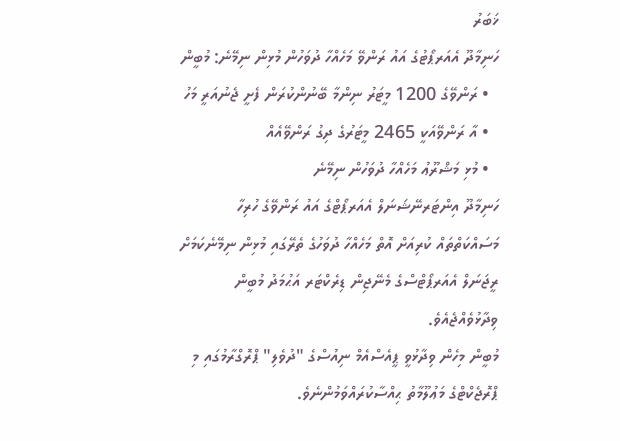ޚަބަރު
ހަނިމާދޫ އެއަރޕޯޓުގެ އައު ރަންވޭ މަހެއްހާ ދުވަހުން މުޅިން ނިމޭނެ: މުބީން
  • ރަންވޭގެ 1200 މީޓަރު ނިންމާ ބޭނުންކުރަން ފެށީ ޖެނުއަރީ މަހު
  • އާ ރަންވޭއަކީ 2465 މީޓަރުގެ ދިގު ރަންވޭއެއް
  • މުޅި މަޝްރޫޢު މަހެއްހާ ދުވަހުން ނިމޭނެ
ހަނިމާދޫ އިންޓަރނޭޝަނަލް އެއަރޕޯޓްގެ އައު ރަންވޭގެ ހުރިހާ މަސައްކަތްތައް ކުރިއަށް އޮތް މަހެއްހާ ދުވަހުގެ ތެރޭގައި މުޅިން ނިމޭނެކަމަށް ރީޖަނަލް އެއަރޕޯޓްސްގެ މެނޭޖިން ޑިރެކްޓަރ އަޙުމަދު މުބީން ވިދާޅުވެއްޖެއެވެ.
މުބީން މިހެން ވިދާޅުވީ ޕީއެސްއެމް ނިއުސްގެ "ދުވެލި" ޕްރޮގްރާމުގައި މި ޕްރޮޖެކްޓްގެ މަޢުލޫމާތު ޙިއްސާކުރައްވަމުންނެވެ.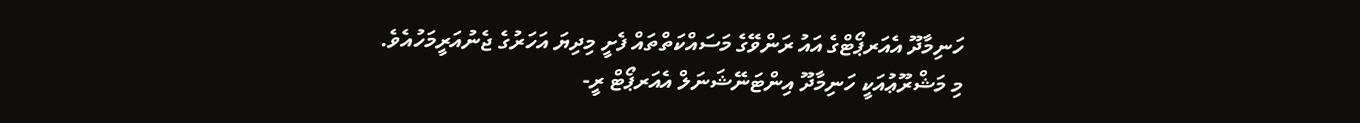ހަނިމާދޫ އެއަރޕޯޓްގެ އައު ރަންވޭގެ މަސައްކަތްތައް ފެށީ މިދިޔަ އަހަރުގެ ޖެނުއަރީމަހުއެވެ. މި މަޝްރޫޢުއަކީ ހަނިމާދޫ އިންޓަނޭޝަނަލް އެއަރޕޯޓް ރީ-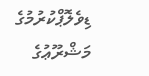ޑިވެލޮޕްކުރުމުގެ މަޝްރޫޢުގެ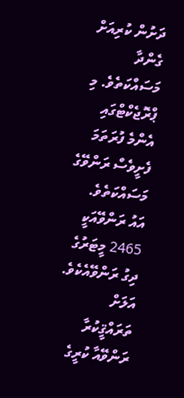ދަށުން ކުރިއަށް ގެންދާ މަސައްކަތެވެ. މި ޕްރޮޖެކްޓްގައި އެންމެ ފުރަތަމަ ފެށީވެސް ރަންވޭގެ މަސައްކަތެވެ.
އައު ރަންވޭއަކީ 2465 މީޓަރުގެ ދިގު ރަންވޭއެކެވެ. އަލަށް ތަރައްޤީކުރާ ރަންވޭއާ ކުރީގެ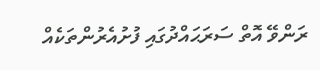ރަންވޭ އޮތް ސަރަޙައްދުގައި ފުށުއެރުންތަކެއް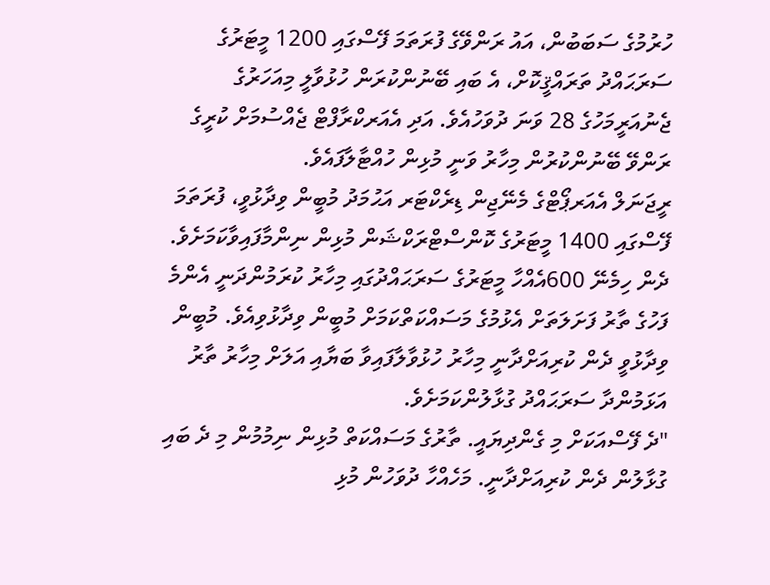ހުރުމުގެ ސަބަބުން، އައު ރަންވޭގެ ފުރަތަމަ ފޭސްގައި 1200 މީޓަރުގެ ސަރަޙައްދު ތަރައްޤީކޮށް، އެ ބައި ބޭނުންކުރަން ހުޅުވާލީ މިއަހަރުގެ ޖެނުއަރީމަހުގެ 28 ވަނަ ދުވަހުއެވެ. އަދި އެއަރކްރާފްޓް ޖެއްސުމަށް ކުރީގެ ރަންވޭ ބޭނުންކުރުން މިހާރު ވަނީ މުޅިން ހުއްޓާލާފައެވެ.
ރީޖަނަލް އެއަރޕޯޓްގެ މެނޭޖިން ޑިރެކްޓަރ އަޙުމަދު މުބީން ވިދާޅުވީ، ފުރަތަމަ ފޭސްގައި 1400 މީޓަރުގެ ކޮންސްޓްރަކްޝަން މުޅިން ނިންމާފައިވާކަމަށެވެ.
ދެން ހިމެނޭ 600އެއްހާ މީޓަރުގެ ސަރަޙައްދުގައި މިހާރު ކުރަމުންދަނީ އެންމެ ފަހުގެ ތާރު ފަށަލަތަށް އެޅުމުގެ މަސައްކަތްކަމަށް މުބީން ވިދާޅުވިއެވެ. މުބީން ވިދާޅުވީ ދެން ކުރިއަށްދާނީ މިހާރު ހުޅުވާލާފައިވާ ބަޔާއި އަލަށް މިހާރު ތާރު އަޅަމުންދާ ސަރަޙައްދު ގުޅާލުންކަމަށެވެ.
"ދެ ފޭސްއަކަށް މި ގެންދިޔައީ. ތާރުގެ މަސައްކަތް މުޅިން ނިމުމުން މި ދެ ބައި ގުޅާލުން ދެން ކުރިއަށްދާނީ. މަހެއްހާ ދުވަހުން މުޅި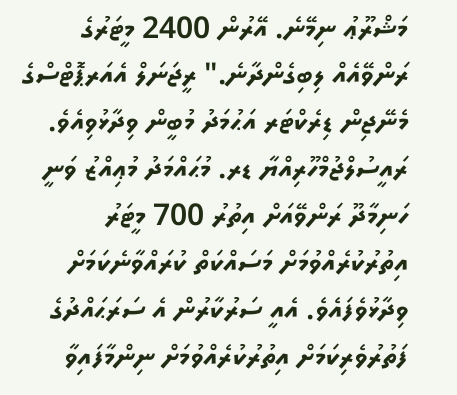މަޝްރޫޢު ނިމޭނެ. އޭރުން 2400 މީޓަރުގެ ރަންވޭއެއް ލިބިގެންދާނެ." ރީޖަނަލް އެއަރޕޮޓްސްގެ މެނޭޖިން ޑިރެކްޓަރ އަޙުމަދު މުބީން ވިދާޅުވިއެވެ.
ރައީސުލްޖުމްހޫރިއްޔާ ޑރ. މުޙައްމަދު މުޢިއްޒު ވަނީ ހަނިމާދޫ ރަންވޭއަށް އިތުރު 700 މީޓަރު އިތުރުކުރެއްވުމަށް މަސައްކަތް ކުރައްވާނެކަމަށް ވިދާޅުވެފައެވެ. އެއީ ސަރުކާރުން އެ ސަރަޙައްދުގެ ފަތުރުވެރިކަމަށް އިތުރުކުރެއްވުމަށް ނިންމާފައިވާ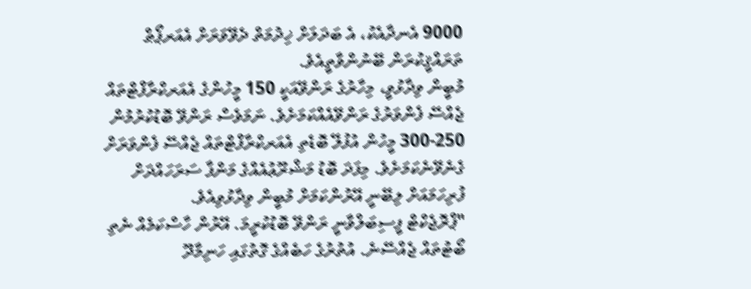9000 އެނދާއެކު، އެ ބަދަލަށް ޚިދުމަތް ދެވޭވަރަށް އެއަރޕޯޠް ތަރައްޤީކުރަން ބޭނުންވާތީއެވެ.
މުބީން ވިދާޅުވީ، މިހާރުގެ ރަންވޭއަކީ 150 މީހުންގެ އެއަރކްރާފްޓްތައް ޖެއްސޭ ފެންވަރުގެ ރަންވޭއެއްކަމަށެވެ. ނަމަވެސް ރަންވޭ ބޮޑުކުރުމުން 250-300 މީހުން އުފުލޭ ބޮޑެތި އެއަރކްރާފްޓްތައް ޖެއްސޭ ފެންވަރަށް ގެނެވޭނެކަމަށެވެ. މިފަދަ ބޮޑު މަޝްރޫޢުއެއްގެ މަންފާ ސަރަހައްދަށް ފުރިހަމައަށް ލިބޭނީ އޭރުންކަމަށް މުބީން ވިދާޅުވިއެވެ.
"ޕްރޮޖެކްޓް ފީސިބަލްވާނީ ރަންވޭ ބޮޑުކުރީމަ. އޭރުން ހާސްކަމެއް ނެތި ބޯޓުތައް ޖެއްސޭނެ. އުތުރުގެ ހަބެއްގެ ގޮތުގައި ހަނިމާދޫ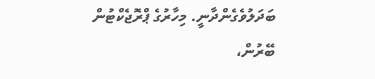ބަދަލުވެގެންދާނީ. މިހާރުގެ ޕްރޮޖެކްޓުން ބޭރުން،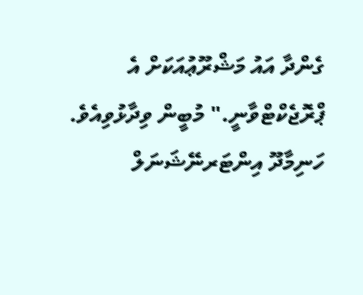ގެންދާ އައު މަޝްރޫޢުއަކަށް އެ ޕްރޮޖެކްޓްވާނީ." މުބީން ވިދާޅުވިއެވެ.
ހަނިމާދޫ އިންޓަރނޭޝަނަލް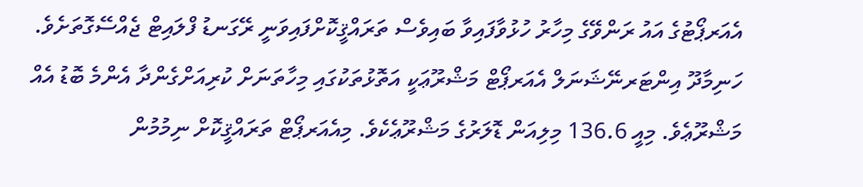އެއަރޕޯޓުގެ އައު ރަންވޭގެ މިހާރު ހުޅުވާފައިވާ ބައިވެސް ތަރައްޤީކޮށްފައިވަނީ ރޭގަނޑު ފްލައިޓް ޖެއްސޭގޮތަށެވެ.
ހަނިމާދޫ އިންޓަރނޭޝަނަލް އެއަރޕޯޓް މަޝްރޫޢަކީ އަތޮޅުތަކުގައި މިހާތަނަށް ކުރިއަށްގެންދާ އެންމެ ބޮޑު އެއް މަޝްރޫޢެވެ. މިއީ 136.6 މިލިއަން ޑޮލަރުގެ މަޝްރޫޢެކެވެ. މިއެއަރޕޯޓް ތަރައްޤީކޮށް ނިމުމުން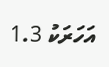އަހަރަކު 1.3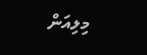މިލިއަން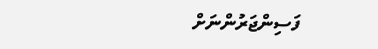ފަސިންޖަރުންނަށް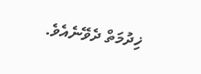ޚިދުމަތް ދެވޭނެއެވެ.